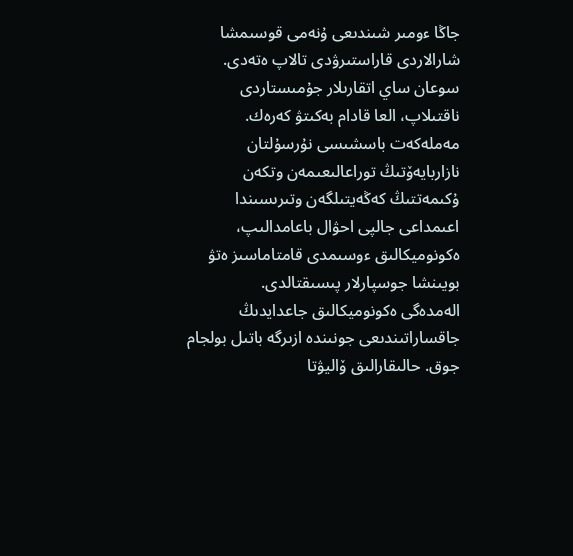جاڭا ءومىر شىندىعى ۇنەمى قوسىمشا شارالاردى قاراستىرۋدى تالاپ ەتەدى. سوعان ساي اتقارىلار جۇمىستاردى ناقتىلاپ، العا قادام بەكىتۋ كەرەك. مەملەكەت باسشىسى نۇرسۇلتان نازاربايەۆتىڭ توراعالىعىمەن وتكەن ۇكىمەتتىڭ كەڭەيتىلگەن وتىرىسىندا اعىمداعى جالپى احۋال باعامدالىپ، ەكونوميكالىق ءوسىمدى قامتاماسىز ەتۋ بويىنشا جوسپارلار پىسىقتالدى.
الەمدەگى ەكونوميكالىق جاعدايدىڭ جاقساراتىندىعى جونىندە ازىرگە باتىل بولجام جوق. حالىقارالىق ۆاليۋتا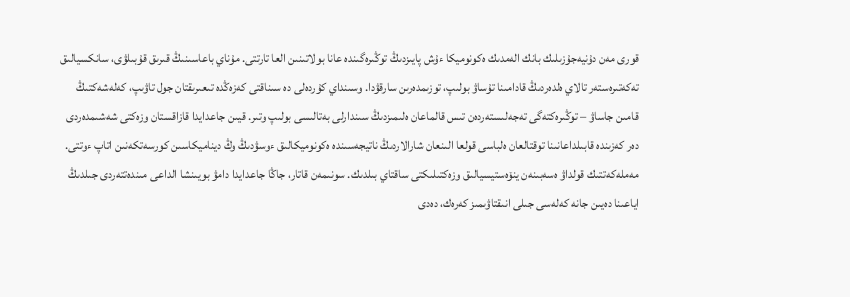قورى مەن دۇنيەجۇزىلىك بانك الەمدىك ەكونوميكا ءۇش پايىزدىڭ توڭىرەگىندە عانا بولاتىنىن العا تارتتى. مۇناي باعاسىنىڭ قىرىق قۇبىلۋى، سانكسيالىق تەكەتىرەستەر تالاي ەلدەردىڭ قادامىنا تۇساۋ بولىپ، توزىمدەرىن سارقۋدا. وسىنداي كۇردەلى دە سىناقتى كەزەڭدە تىعىرىقتان جول تاۋىپ، كەلەشەكتىڭ قامىن جاساۋ – توڭىرەكتەگى تەجەلىستەردەن تىس قالماعان ەلىمىزدىڭ سىندارلى بەتالىسى بولىپ وتىر. قيىن جاعدايدا قازاقستان وزەكتى شەشىمدەردى دەر كەزىندە قابىلداعانىنا توقتالعان ەلباسى قولعا الىنعان شارالاردىڭ ناتيجەسىندە ەكونوميكالىق ءوسۋدىڭ وڭ ديناميكاسىن كورسەتكەنىن اتاپ ءوتتى. مەملەكەتتىك قولداۋ ەسەبىنەن ينۆەستيسيالىق وزەكتىلىكتى ساقتاي بىلدىك. سونىمەن قاتار، جاڭا جاعدايدا دامۋ بويىنشا الداعى مىندەتتەردى جىلدىڭ اياعىنا دەيىن جانە كەلەسى جىلى انىقتاۋىمىز كەرەك، دەدى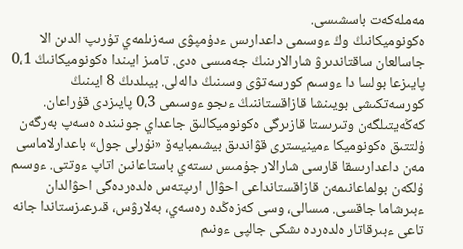مەملەكەت باسشىسى.
ەكونوميكانىڭ وڭ ءوسىمى داعدارىس ءدۇمپۋى سەزىلمەي تۇرىپ الدىن الا جاسالعان ساقتاندىرۋ شارالارىنىڭ جەمىسى ەدى. تامىز ايىندا ەكونوميكانىڭ 0،1 پايىزعا بولسا دا ءوسىم كورسەتۋى وسىنىڭ دالەلى. بيىلدىڭ 8 ايىنىڭ كورسەتكىشى بويىنشا قازاقستاننىڭ ءىجو ءوسىمى 0،3 پايىزدى قۇراعان. كەڭەيتىلگەن وتىرىستا قازىرگى ەكونوميكالىق جاعداي جونىندە ەسەپ بەرگەن ۇلتتىق ەكونوميكا ءمينيسترى قۋاندىق بيشىمبايەۆ «نۇرلى جول» باعدارلاماسى مەن داعدارىسقا قارسى شارالار جۇمىس ىستەي باستاعانىن اتاپ ءوتتى. ءوسىم ۇلكەن بولماعانىمەن قازاقستانداعى احۋال ارىپتەس ەلدەردەگى احۋالدان ءبىرشاما جاقسى. مىسالى، وسى كەزەڭدە رەسەي، بەلارۋس، قىرعىزستاندا جانە تاعى ءبىرقاتار ەلدەردە ىشكى جالپى ءونىم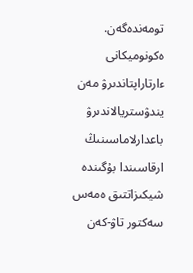تومەندەگەن. ەكونوميكانى ءارتاراپتاندىرۋ مەن يندۋستريالاندىرۋ باعدارلاماسىنىڭ ارقاسىندا بۇگىندە شيكىزاتتىق ەمەس سەكتور تاۋ-كەن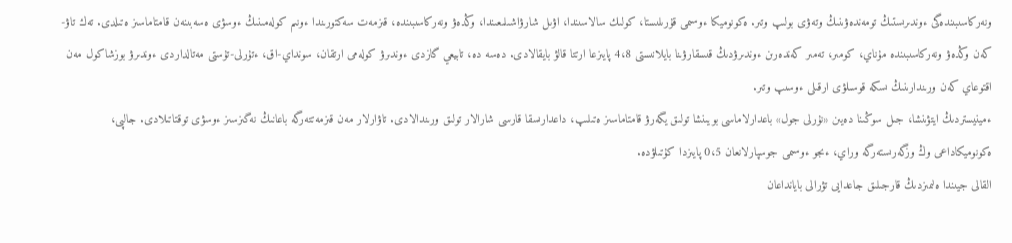ونەركاسىبىندەگى ءوندىرىستىڭ تومەندەۋىنىڭ وتەۋى بولىپ وتىر. ەكونوميكا ءوسىمى قۇرىلىستا، كولىك سالاسىندا، اۋىل شارۋاشىلىعىندا، وڭدەۋ ونەركاسىبىندە، قىزمەت سەكتورىندا ءونىم كولەمىنىڭ ءوسۋى ەسەبىنەن قامتاماسىز ەتىلدى. تەك تاۋ-كەن وڭدەۋ ونەركاسىبىندە مۇناي، كومىر، تەمىر كەندەرىن ءوندىرۋدىڭ قىسقارۋىنا بايلانىستى 4،8 پايىزعا ارتتا قالۋ بايقالادى. دەسە دە، تابيعي گازدى ءوندىرۋ كولەمى ارتقان، سونداي-اق، ءتۇرلى-تۇستى مەتالداردى ءوندىرۋ بوزشاكول مەن اقتوعاي كەن ورىندارىنىڭ ىسكە قوسىلۋى ارقىلى ءوسىپ وتىر.
ءمينيستردىڭ ايتۋىنشا، جىل سوڭىنا دەيىن «نۇرلى جول» باعدارلاماسى بويىنشا تولىق يگەرۋ قامتاماسىز ەتىلىپ، داعدارىسقا قارسى شارالار تولىق ورىندالادى. تاۋارلار مەن قىزمەتتەرگە باعانىڭ نەگىزسىز ءوسۋى توقتاتىلادى. جالپى، ەكونوميكاداعى وڭ وزگەرىستەرگە وراي، ءىجو ءوسىمى جوسپارلانعان 0،5 پايىزدا كۇتىلۋدە.
القالى جيىندا ەلىمىزدىڭ قارجىلىق جاعدايى تۋرالى بايانداعان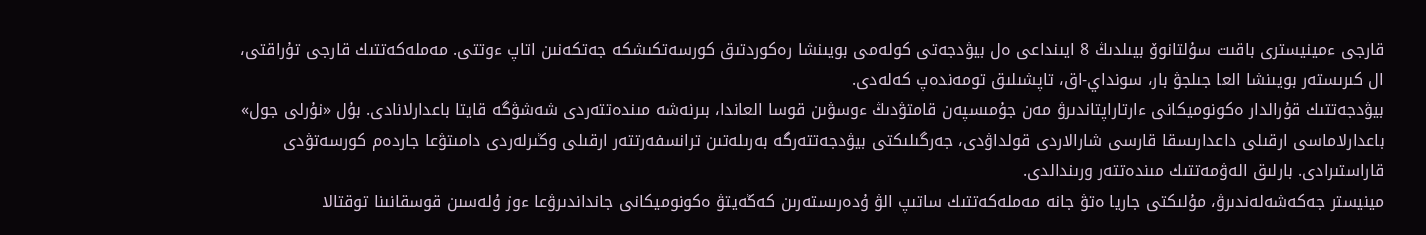قارجى ءمينيسترى باقىت سۇلتانوۆ بيىلدىڭ 8 ايىنداعى ەل بيۋدجەتى كولەمى بويىنشا رەكوردتىق كورسەتكىشكە جەتكەنىن اتاپ ءوتتى. مەملەكەتتىك قارجى تۇراقتى، ال كىرىستەر بويىنشا العا جىلجۋ بار، سونداي-اق، تاپشىلىق تومەندەپ كەلەدى.
بيۋدجەتتىك قۇرالدار ەكونوميكانى ءارتاراپتاندىرۋ مەن جۇمىسپەن قامتۋدىڭ ءوسۋىن قوسا العاندا، بىرنەشە مىندەتتەردى شەشۋگە قايتا باعدارلانادى. بۇل «نۇرلى جول» باعدارلاماسى ارقىلى داعدارىسقا قارسى شارالاردى قولداۋدى، جەرگىلىكتى بيۋدجەتتەرگە بەرىلەتىن ترانسفەرتتەر ارقىلى وڭىرلەردى دامىتۋعا جاردەم كورسەتۋدى قاراستىرادى. بارلىق الەۋمەتتىك مىندەتتەر ورىندالدى.
مينيستر جەكەشەلەندىرۋ، مۇلىكتى جاريا ەتۋ جانە مەملەكەتتىك ساتىپ الۋ ۇدەرىستەرىن كەڭەيتۋ ەكونوميكانى جانداندىرۋعا ءوز ۇلەسىن قوسقانىنا توقتالا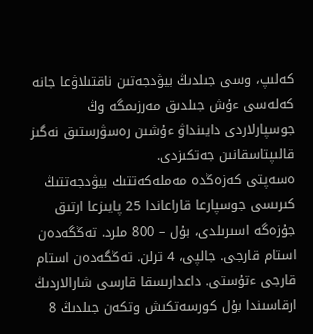كەلىپ، وسى جىلدىڭ بيۋدجەتىن ناقتىلاۋعا جانە كەلەسى ءۇش جىلدىق مەرزىمگە وڭ جوسپارلاردى دايىنداۋ ءۇشىن رەسۋرستىق نەگىز قالىپتاسقانىن جەتكىزدى.
ەسەپتى كەزەڭدە مەملەكەتتىك بيۋدجەتتىڭ كىرىسى جوسپارعا قاراعاندا 25 پايىزعا ارتىق جۇزەگە اسىرىلدى، بۇل – 800 ملرد. تەڭگەدەن استام قارجى. جالپى، 4 ترلن. تەڭگەدەن استام قارجى ءتۇستى. داعدارىسقا قارسى شارالاردىڭ ارقاسىندا بۇل كورسەتكىش وتكەن جىلدىڭ 8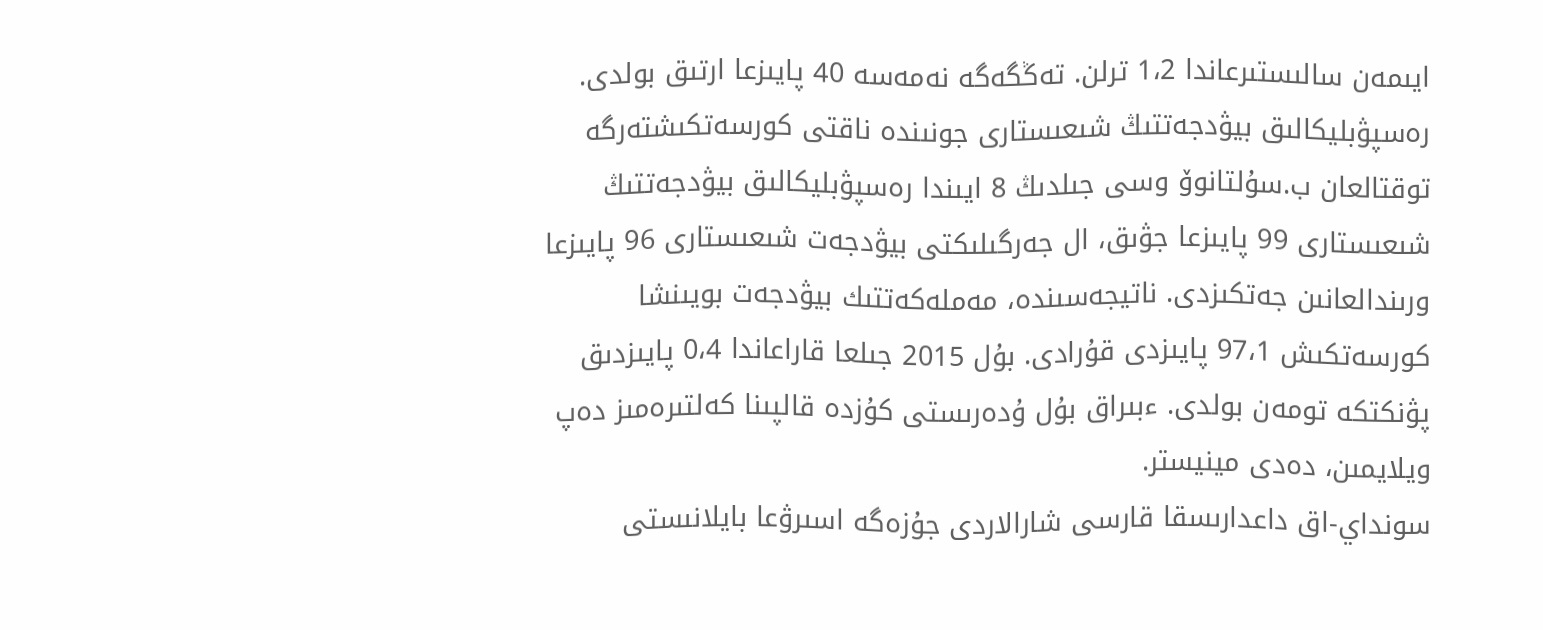ايىمەن سالىستىرعاندا 1،2 ترلن. تەڭگەگە نەمەسە 40 پايىزعا ارتىق بولدى.
رەسپۋبليكالىق بيۋدجەتتىڭ شىعىستارى جونىندە ناقتى كورسەتكىشتەرگە توقتالعان ب.سۇلتانوۆ وسى جىلدىڭ 8 ايىندا رەسپۋبليكالىق بيۋدجەتتىڭ شىعىستارى 99 پايىزعا جۋىق، ال جەرگىلىكتى بيۋدجەت شىعىستارى 96 پايىزعا ورىندالعانىن جەتكىزدى. ناتيجەسىندە، مەملەكەتتىك بيۋدجەت بويىنشا كورسەتكىش 97،1 پايىزدى قۇرادى. بۇل 2015 جىلعا قاراعاندا 0،4 پايىزدىق پۋنكتكە تومەن بولدى. ءبىراق بۇل ۇدەرىستى كۇزدە قالپىنا كەلتىرەمىز دەپ ويلايمىن، دەدى مينيستر.
سونداي-اق داعدارىسقا قارسى شارالاردى جۇزەگە اسىرۋعا بايلانىستى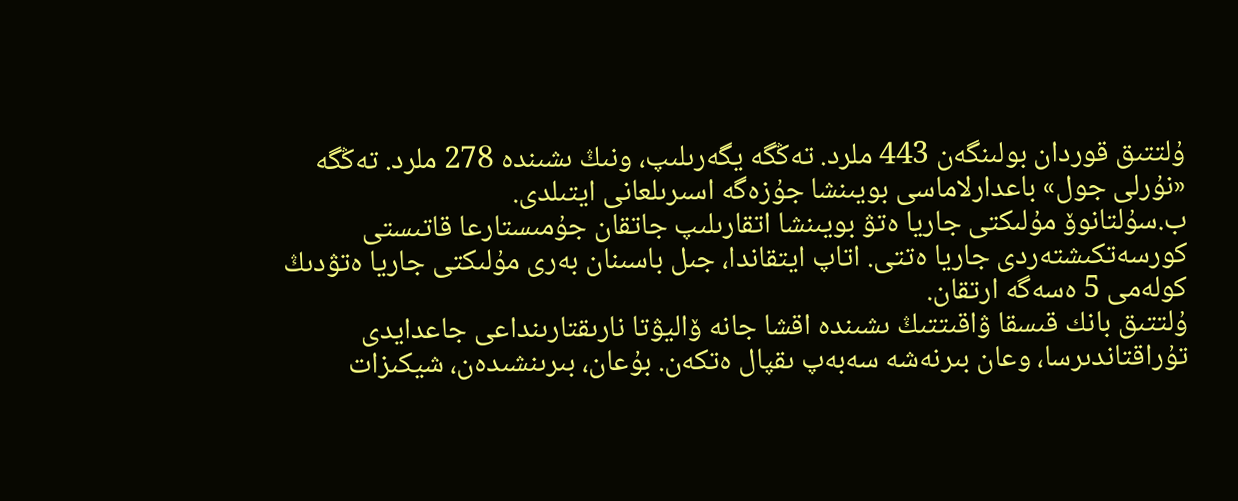ۇلتتىق قوردان بولىنگەن 443 ملرد. تەڭگە يگەرىلىپ، ونىڭ ىشىندە 278 ملرد. تەڭگە «نۇرلى جول» باعدارلاماسى بويىنشا جۇزەگە اسىرىلعانى ايتىلدى.
ب.سۇلتانوۆ مۇلىكتى جاريا ەتۋ بويىنشا اتقارىلىپ جاتقان جۇمىستارعا قاتىستى كورسەتكىشتەردى جاريا ەتتى. اتاپ ايتقاندا، جىل باسىنان بەرى مۇلىكتى جاريا ەتۋدىڭ كولەمى 5 ەسەگە ارتقان.
ۇلتتىق بانك قىسقا ۋاقىتتىڭ ىشىندە اقشا جانە ۆاليۋتا نارىقتارىنداعى جاعدايدى تۇراقتاندىرسا، وعان بىرنەشە سەبەپ ىقپال ەتكەن. بۇعان، بىرىنشىدەن، شيكىزات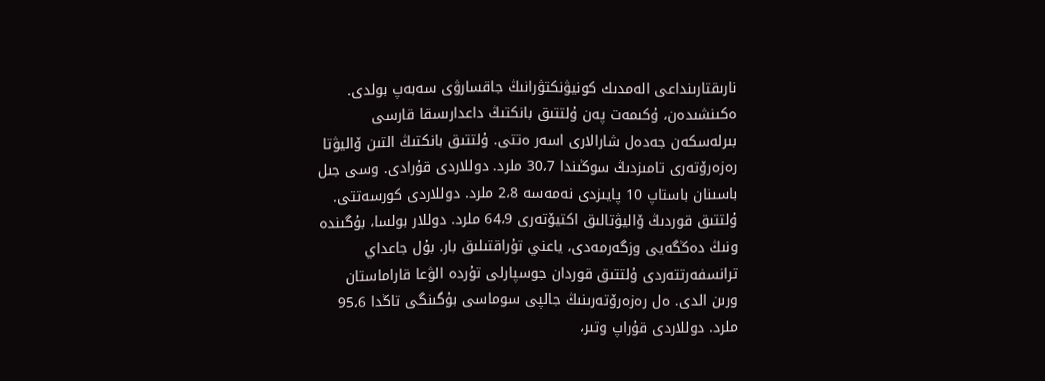نارىقتارىنداعى الەمدىك كونيۋنكتۋرانىڭ جاقسارۋى سەبەپ بولدى. ەكىنشىدەن، ۇكىمەت پەن ۇلتتىق بانكتىڭ داعدارىسقا قارسى بىرلەسكەن جەدەل شارالارى اسەر ەتتى. ۇلتتىق بانكتىڭ التىن ۆاليۋتا رەزەرۆتەرى تامىزدىڭ سوڭىندا 30،7 ملرد. دوللاردى قۇرادى. وسى جىل باسىنان باستاپ 10 پايىزدى نەمەسە 2،8 ملرد. دوللاردى كورسەتتى. ۇلتتىق قوردىڭ ۆاليۋتالىق اكتيۆتەرى 64،9 ملرد. دوللار بولسا، بۇگىندە ونىڭ دەڭگەيى وزگەرمەدى، ياعني تۇراقتىلىق بار. بۇل جاعداي ترانسفەرتتەردى ۇلتتىق قوردان جوسپارلى تۇردە الۋعا قاراماستان ورىن الدى. ەل رەزەرۆتەرىنىڭ جالپى سوماسى بۇگىنگى تاڭدا 95،6 ملرد. دوللاردى قۇراپ وتىر،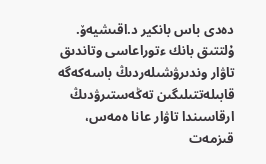دەدى باس بانكير د.اقىشيەۆ.
ۇلتتىق بانك ءتوراعاسى وتاندىق تاۋار وندىرۋشىلەردىڭ باسەكەگە قابىلەتتىلىگىن تەڭەستىرۋدىڭ ارقاسىندا تاۋار عانا ەمەس، قىزمەت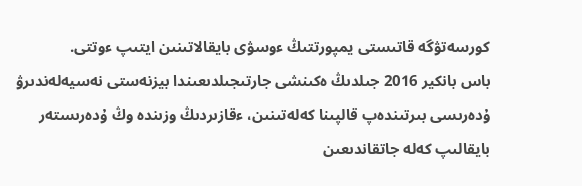كورسەتۋگە قاتىستى يمپورتتىڭ ءوسۋى بايقالاتىنىن ايتىپ ءوتتى.
باس بانكير 2016 جىلدىڭ ەكىنشى جارتىجىلدىعىندا بيزنەستى نەسيەلەندىرۋ ۇدەرىسى بىرتىندەپ قالپىنا كەلەتىنىن، ءقازىردىڭ وزىندە وڭ ۇدەرىستەر بايقالىپ كەلە جاتقاندىعىن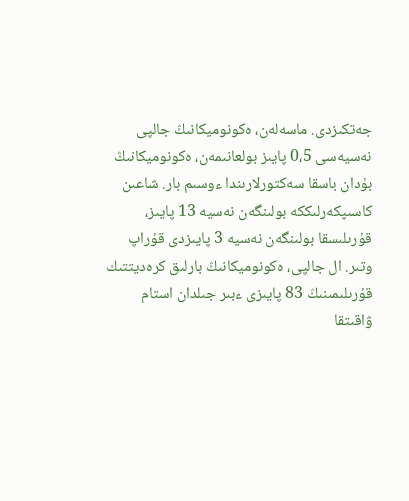جەتكىزدى. ماسەلەن، ەكونوميكانىڭ جالپى نەسيەسى 0،5 پايىز بولعانىمەن، ەكونوميكانىڭ بۇدان باسقا سەكتورلارىندا ءوسىم بار. شاعىن كاسىپكەرلىككە بولىنگەن نەسيە 13 پايىز، قۇرىلىسقا بولىنگەن نەسيە 3 پايىزدى قۇراپ وتىر. ال جالپى، ەكونوميكانىڭ بارلىق كرەديتتىك قۇرىلىمىنىڭ 83 پايىزى ءبىر جىلدان استام ۋاقىتقا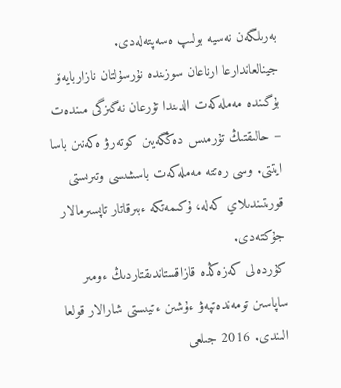بەرىلگەن نەسيە بولىپ ەسەپتەلەدى.
جينالعاندارعا ارناعان سوزىندە نۇرسۇلتان نازاربايەۆ بۇگىندە مەملەكەت الدىندا تۇرعان نەگىزگى مىندەت – حالىقتىڭ تۇرمىس دەڭگەيىن كوتەرۋ ەكەنىن باسا ايتتى. وسى رەتتە مەملەكەت باسشىسى وتىرىستى قورىتىندىلاي كەلە، ۇكىمەتكە ءبىرقاتار تاپسىرمالار جۇكتەدى.
كۇردەلى كەزەڭدە قازاقستاندىقتاردىڭ ءومىر ساپاسىن تومەندەتپەۋ ءۇشىن ءتيىستى شارالار قولعا الىندى. 2016 جىلعى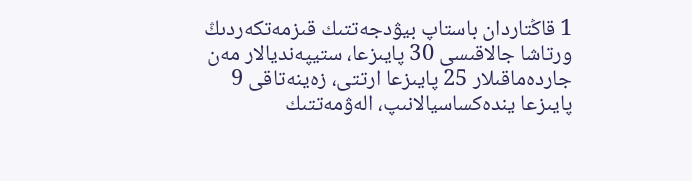1 قاڭتاردان باستاپ بيۋدجەتتىك قىزمەتكەردىڭ ورتاشا جالاقىسى 30 پايىزعا، ستيپەنديالار مەن جاردەماقىلار 25 پايىزعا ارتتى، زەينەتاقى 9 پايىزعا يندەكساسيالانىپ، الەۋمەتتىك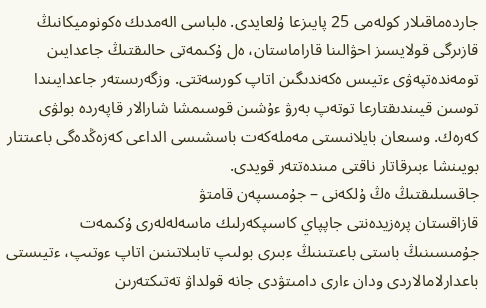جاردەماقىلار كولەمى 25 پايىزعا ۇلعايدى. ەلباسى الەمدىك ەكونوميكانىڭ قازىرگى قولايسىز احۋالىنا قاراماستان، ەل ۇكىمەتى حالىقتىڭ جاعدايىن تومەندەتپەۋى ءتيىس ەكەندىگىن اتاپ كورسەتتى. وزگەرىستەر جاعدايىندا توسىن قيىندىقتارعا توتەپ بەرۋ ءۇشىن قوسىمشا شارالار قاپەردە بولۋى كەرەك. وسىعان بايلانىستى مەملەكەت باسشىسى الداعى كەزەڭدەگى باعىتتار بويىنشا ءبىرقاتار ناقتى مىندەتتەر قويدى.
جاقسىلىقتىڭ ەڭ ۇلكەنى – جۇمىسپەن قامتۋ
قازاقستان پرەزيدەنتى جاپپاي كاسىپكەرلىك ماسەلەلەرى ۇكىمەت جۇمىسىنىڭ باستى باعىتىنىڭ ءبىرى بولىپ تابىلاتىنىن اتاپ ءوتىپ، ءتيىستى باعدارلامالاردى ودان ءارى دامىتۋدى جانە قولداۋ تەتىكتەرىن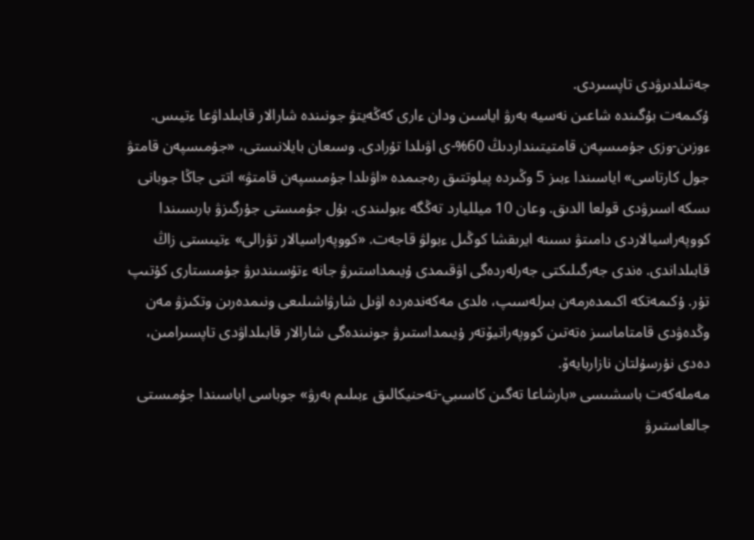جەتىلدىرۋدى تاپسىردى.
ۇكىمەت بۇگىندە شاعىن نەسيە بەرۋ اياسىن ودان ءارى كەڭەيتۋ جونىندە شارالار قابىلداۋعا ءتيىس. ءوزىن-وزى جۇمىسپەن قامتيتىنداردىڭ 60%-ى اۋىلدا تۇرادى. وسىعان بايلانىستى، «جۇمىسپەن قامتۋ جول كارتاسى» اياسىندا ءبىز 5 وڭىردە پيلوتتىق رەجىمدە «اۋىلدا جۇمىسپەن قامتۋ» اتتى جاڭا جوبانى ىسكە اسىرۋدى قولعا الدىق. وعان 10 ميلليارد تەڭگە ءبولىندى. بۇل جۇمىستى جۇرگىزۋ بارىسىندا كووپەراسيالاردى دامىتۋ ىسىنە ايرىقشا كوڭىل ءبولۋ قاجەت. «كووپەراسيالار تۋرالى» ءتيىستى زاڭ قابىلداندى. ەندى جەرگىلىكتى جەرلەردەگى اۋقىمدى ۇيىمداستىرۋ جانە ءتۇسىندىرۋ جۇمىستارى كۇتىپ تۇر. ۇكىمەتكە اكىمدەرمەن بىرلەسىپ، ەلدى مەكەندەردە اۋىل شارۋاشىلىعى ونىمدەرىن وتكىزۋ مەن وڭدەۋدى قامتاماسىز ەتەتىن كووپەراتيۆتەر ۇيىمداستىرۋ جونىندەگى شارالار قابىلداۋدى تاپسىرامىن، دەدى نۇرسۇلتان نازاربايەۆ.
مەملەكەت باسشىسى «بارشاعا تەگىن كاسىبي-تەحنيكالىق ءبىلىم بەرۋ» جوباسى اياسىندا جۇمىستى جالعاستىرۋ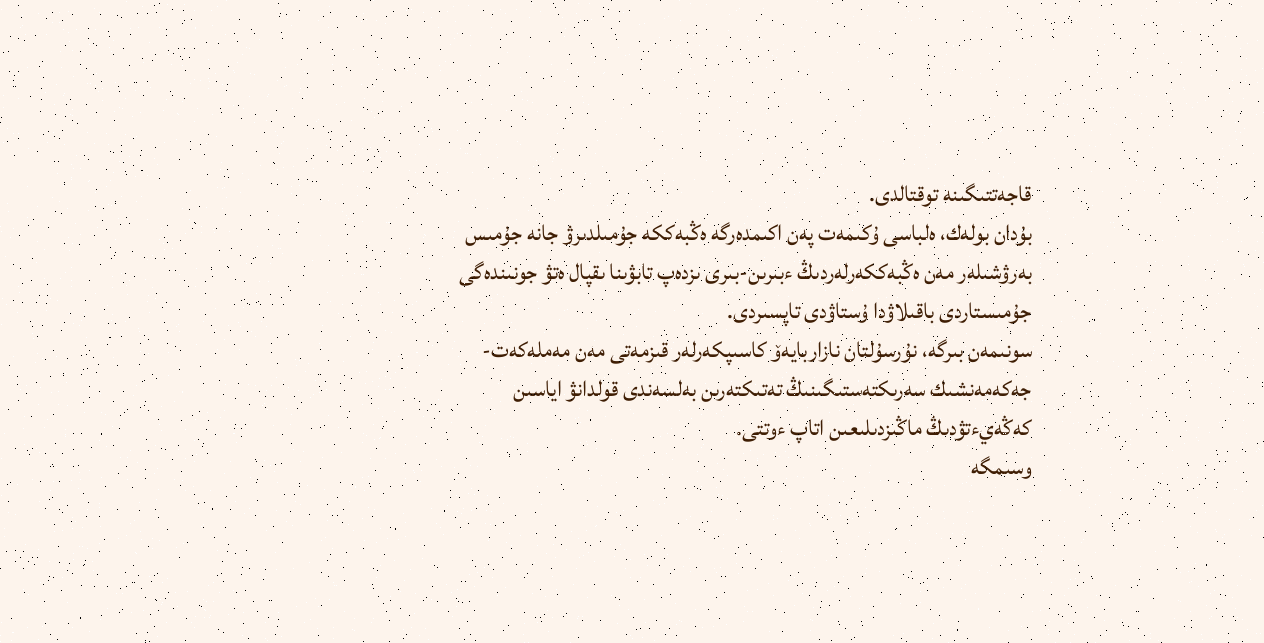قاجەتتىگىنە توقتالدى.
بۇدان بولەك، ەلباسى ۇكىمەت پەن اكىمدەرگە ەڭبەككە جۇمىلدىرۋ جانە جۇمىس بەرۋشىلەر مەن ەڭبەككەرلەردىڭ ءبىرىن-بىرى ىزدەپ تابۋىنا ىقپال ەتۋ جونىندەگى جۇمىستاردى باقىلاۋدا ۇستاۋدى تاپسىردى.
سونىمەن بىرگە، نۇرسۇلتان نازاربايەۆ كاسىپكەرلەر قىزمەتى مەن مەملەكەت-جەكەمەنشىك سەرىكتەستىگىنىڭ تەتىكتەرىن بەلسەندى قولدانۋ اياسىن كەڭەيءتۋدىڭ ماڭىزدىلىعىن اتاپ ءوتتى.
وسىمگە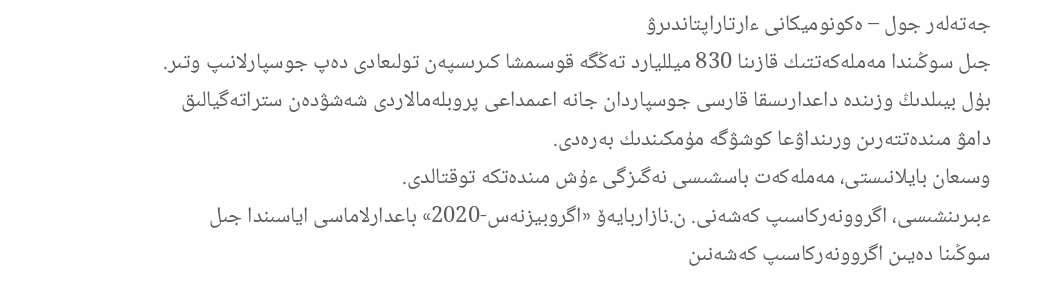جەتەلەر جول – ەكونوميكانى ءارتاراپتاندىرۋ
جىل سوڭىندا مەملەكەتتىك قازىنا 830 ميلليارد تەڭگە قوسىمشا كىرىسپەن تولىعادى دەپ جوسپارلانىپ وتىر. بۇل بيىلدىڭ وزىندە داعدارىسقا قارسى جوسپاردان جانە اعىمداعى پروبلەمالاردى شەشۋدەن ستراتەگيالىق دامۋ مىندەتتەرىن ورىنداۋعا كوشۋگە مۇمكىندىك بەرەدى.
وسىعان بايلانىستى، مەملەكەت باسشىسى نەگىزگى ءۇش مىندەتكە توقتالدى.
ءبىرىنشىسى، اگروونەركاسىپ كەشەنى. ن.نازاربايەۆ «اگروبيزنەس-2020» باعدارلاماسى اياسىندا جىل سوڭىنا دەيىن اگروونەركاسىپ كەشەنىن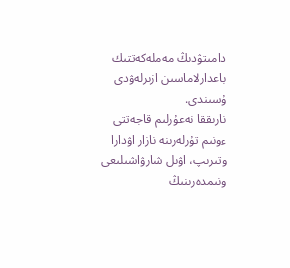دامىتۋدىڭ مەملەكەتتىك باعدارلاماسىن ازىرلەۋدى ۇسىندى.
نارىققا نەعۇرلىم قاجەتتى ءونىم تۇرلەرىنە نازار اۋدارا وتىرىپ، اۋىل شارۋاشىلىعى ونىمدەرىنىڭ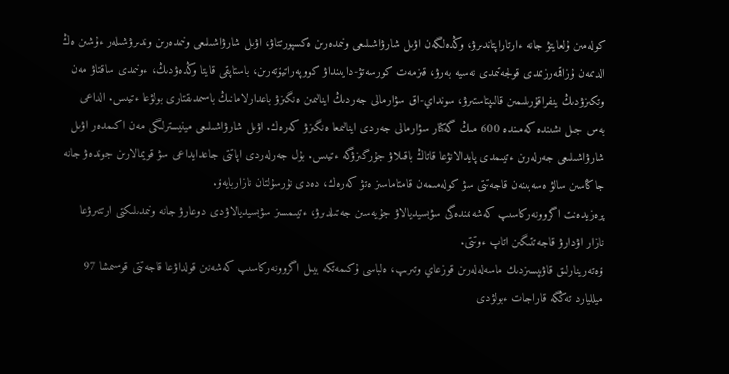كولەمىن ۇلعايتۋ جانە ءارتاراپتاندىرۋ، وڭدەلگەن اۋىل شارۋاشىلىعى ونىمدەرىن ەكسپورتتاۋ، اۋىل شارۋاشىلىعى ونىمدەرىن وندىرۋشىلەر ءۇشىن ەڭ الدىمەن ۇزاقمەرزىمدى قولجەتىمدى نەسيە بەرۋ، قىزمەت كورسەتۋ-دايىنداۋ كووپەراتيۆتەرىن، باستاپقى قايتا وڭدەۋدىڭ، ءونىمدى ساقتاۋ مەن وتكىزۋدىڭ ينفراقۇرىلىمىن قالىپتاستىرۋ، سونداي-اق سۋارمالى جەردىڭ اينالىمىن ەنگىزۋ باعدارلامانىڭ باسىمدىقتارى بولۋعا ءتيىس. الداعى بەس جىل ىشىندە كەمىندە 600 مىڭ گەكتار سۋارمالى جەردى اينالىمعا ەنگىزۋ كەرەك. اۋىل شارۋاشىلىعى مينيسترلىگى مەن اكىمدەر اۋىل شارۋاشىلىعى جەرلەرىن ءتيىمدى پايدالانۋعا قاتاڭ باقىلاۋ جۇرگىزۋگە ءتيىس. بۇل جەرلەردى اپاتتى جاعدايداعى سۋ قويمالارىن جوندەۋ جانە جاڭاسىن سالۋ ەسەبىنەن قاجەتتى سۋ كولەمىمەن قامتاماسىز ەتۋ كەرەك، دەدى نۇرسۇلتان نازاربايەۆ.
پرەزيدەنت اگروونەركاسىپ كەشەنىندەگى سۋبسيديالاۋ جۇيەسىن جەتىلدىرۋ، ءتيىمسىز سۋبسيديالاۋدى دوعارۋ جانە ونىمدىلىكتى ارتتىرۋعا نازار اۋدارۋ قاجەتتىگىن اتاپ ءوتتى.
ۆەتەرينارلىق قاۋىپسىزدىك ماسەلەلەرىن قوزعاي وتىرىپ، ەلباسى ۇكىمەتكە بيىل اگروونەركاسىپ كەشەنىن قولداۋعا قاجەتتى قوسىمشا 97 ميلليارد تەڭگە قاراجات ءبولۋدى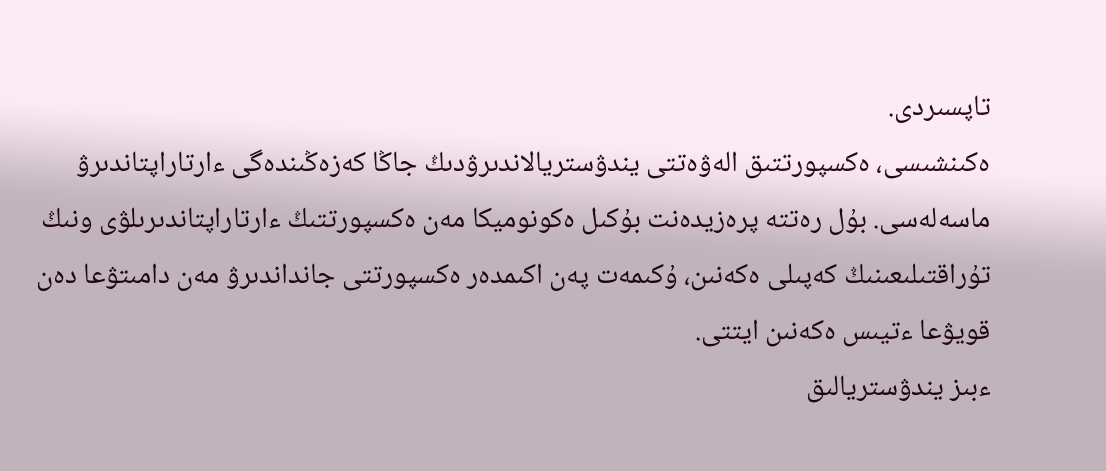تاپسىردى.
ەكىنشىسى، ەكسپورتتىق الەۋەتتى يندۋستريالاندىرۋدىڭ جاڭا كەزەڭىندەگى ءارتاراپتاندىرۋ ماسەلەسى. بۇل رەتتە پرەزيدەنت بۇكىل ەكونوميكا مەن ەكسپورتتىڭ ءارتاراپتاندىرىلۋى ونىڭ تۇراقتىلىعىنىڭ كەپىلى ەكەنىن، ۇكىمەت پەن اكىمدەر ەكسپورتتى جانداندىرۋ مەن دامىتۋعا دەن قويۋعا ءتيىس ەكەنىن ايتتى.
ءبىز يندۋستريالىق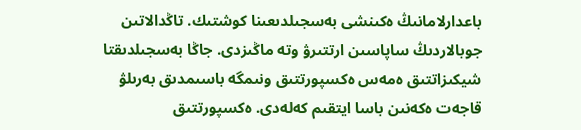باعدارلامانىڭ ەكىنشى بەسجىلدىعىنا كوشتىك. تاڭدالاتىن جوبالاردىڭ ساپاسىن ارتتىرۋ وتە ماڭىزدى. جاڭا بەسجىلدىقتا شيكىزاتتىق ەمەس ەكسپورتتىق ونىمگە باسىمدىق بەرىلۋ قاجەت ەكەنىن باسا ايتقىم كەلەدى. ەكسپورتتىق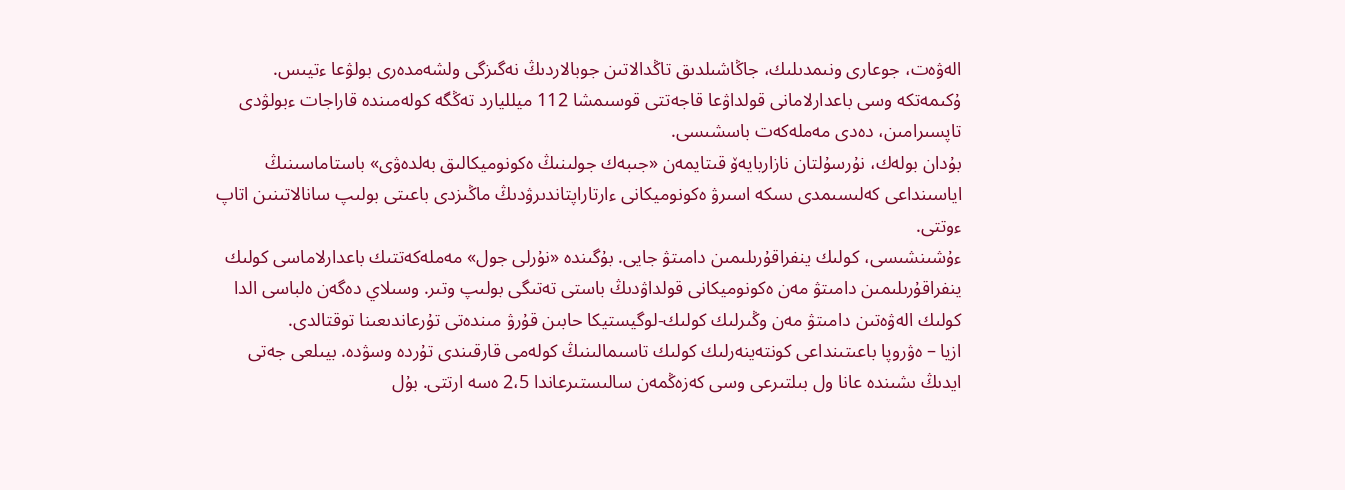الەۋەت، جوعارى ونىمدىلىك، جاڭاشىلدىق تاڭدالاتىن جوبالاردىڭ نەگىزگى ولشەمدەرى بولۋعا ءتيىس. ۇكىمەتكە وسى باعدارلامانى قولداۋعا قاجەتتى قوسىمشا 112 ميلليارد تەڭگە كولەمىندە قاراجات ءبولۋدى تاپسىرامىن، دەدى مەملەكەت باسشىسى.
بۇدان بولەك، نۇرسۇلتان نازاربايەۆ قىتايمەن «جىبەك جولىنىڭ ەكونوميكالىق بەلدەۋى» باستاماسىنىڭ اياسىنداعى كەلىسىمدى ىسكە اسىرۋ ەكونوميكانى ءارتاراپتاندىرۋدىڭ ماڭىزدى باعىتى بولىپ سانالاتىنىن اتاپ ءوتتى.
ءۇشىنشىسى، كولىك ينفراقۇرىلىمىن دامىتۋ جايى. بۇگىندە «نۇرلى جول» مەملەكەتتىك باعدارلاماسى كولىك ينفراقۇرىلىمىن دامىتۋ مەن ەكونوميكانى قولداۋدىڭ باستى تەتىگى بولىپ وتىر. وسىلاي دەگەن ەلباسى الدا كولىك الەۋەتىن دامىتۋ مەن وڭىرلىك كولىك-لوگيستيكا حابىن قۇرۋ مىندەتى تۇرعاندىعىنا توقتالدى.
ازيا – ەۋروپا باعىتىنداعى كونتەينەرلىك كولىك تاسىمالىنىڭ كولەمى قارقىندى تۇردە وسۋدە. بيىلعى جەتى ايدىڭ ىشىندە عانا ول بىلتىرعى وسى كەزەڭمەن سالىستىرعاندا 2،5 ەسە ارتتى. بۇل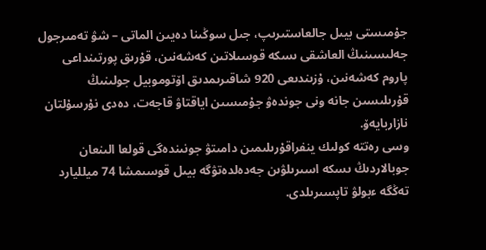جۇمىستى بيىل جالعاستىرىپ، جىل سوڭىنا دەيىن الماتى – شۋ تەمىرجول جەلىسىنىڭ العاشقى ىسكە قوسىلاتىن كەشەنىن، قۇرىق پورتىنداعى پاروم كەشەنىن، ۇزىندىعى 920 شاقىرىمدىق اۆتوموبيل جولىنىڭ قۇرىلىسىن جانە ونى جوندەۋ جۇمىسىن اياقتاۋ قاجەت، دەدى نۇرسۇلتان نازاربايەۆ.
وسى رەتتە كولىك ينفراقۇرىلىمىن دامىتۋ جونىندەگى قولعا الىنعان جوبالاردىڭ ىسكە اسىرىلۋىن جەدەلدەتۋگە بيىل قوسىمشا 74 ميلليارد تەڭگە ءبولۋ تاپسىرىلدى.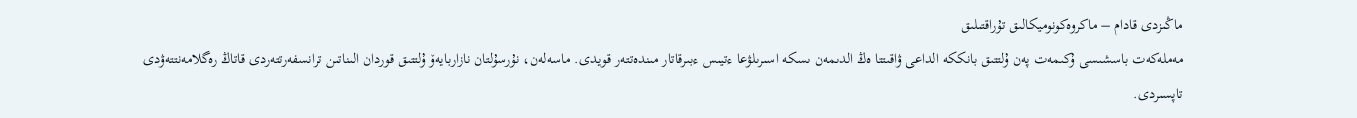ماڭىزدى قادام – ماكروەكونوميكالىق تۇراقتىلىق
مەملەكەت باسشىسى ۇكىمەت پەن ۇلتتىق بانككە الداعى ۋاقىتتا ەڭ الدىمەن ىسكە اسىرىلۋعا ءتيىس ءبىرقاتار مىندەتتەر قويدى. ماسەلەن، نۇرسۇلتان نازاربايەۆ ۇلتتىق قوردان الىناتىن ترانسفەرتتەردى قاتاڭ رەگلامەنتتەۋدى تاپسىردى.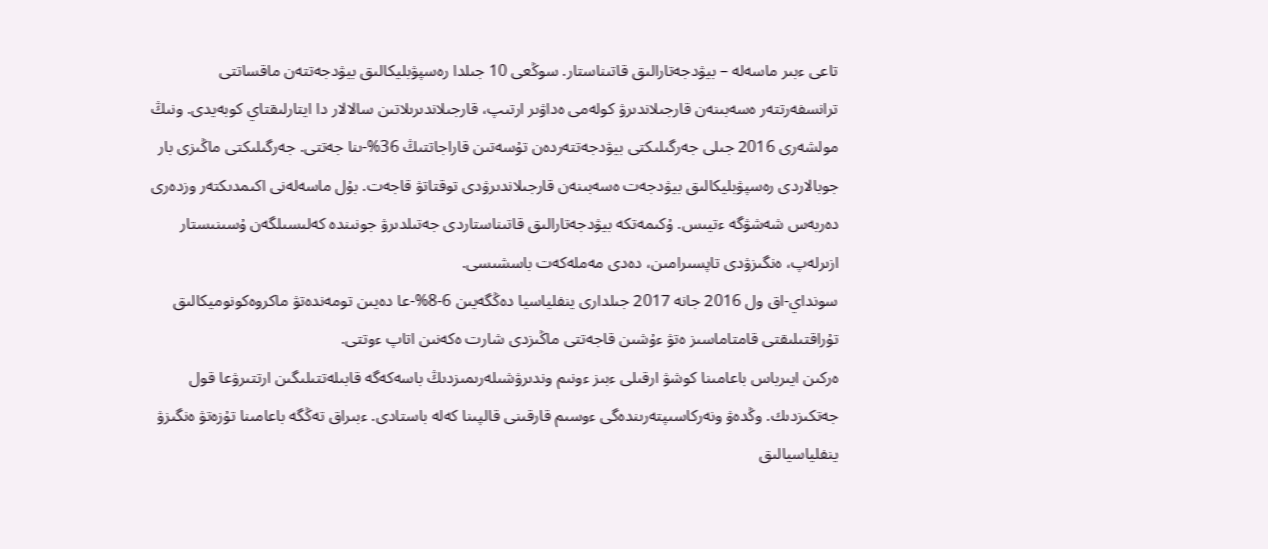تاعى ءبىر ماسەلە – بيۋدجەتارالىق قاتىناستار. سوڭعى 10 جىلدا رەسپۋبليكالىق بيۋدجەتتەن ماقساتتى ترانسفەرتتەر ەسەبىنەن قارجىلاندىرۋ كولەمى ەداۋىر ارتىپ، قارجىلاندىرىلاتىن سالالار دا ايتارلىقتاي كوبەيدى. ونىڭ مولشەرى 2016 جىلى جەرگىلىكتى بيۋدجەتتەردەن تۇسەتىن قاراجاتتىڭ 36%-ىنا جەتتى. جەرگىلىكتى ماڭىزى بار جوبالاردى رەسپۋبليكالىق بيۋدجەت ەسەبىنەن قارجىلاندىرۋدى توقتاتۋ قاجەت. بۇل ماسەلەنى اكىمدىكتەر وزدەرى دەربەس شەشۋگە ءتيىس. ۇكىمەتكە بيۋدجەتارالىق قاتىناستاردى جەتىلدىرۋ جونىندە كەلىسىلگەن ۇسىنىستار ازىرلەپ، ەنگىزۋدى تاپسىرامىن، دەدى مەملەكەت باسشىسى.
سونداي-اق ول 2016 جانە 2017 جىلدارى ينفلياسيا دەڭگەيىن 6-8%-عا دەيىن تومەندەتۋ ماكروەكونوميكالىق تۇراقتىلىقتى قامتاماسىز ەتۋ ءۇشىن قاجەتتى ماڭىزدى شارت ەكەنىن اتاپ ءوتتى.
ەركىن ايىرباس باعامىنا كوشۋ ارقىلى ءبىز ءونىم وندىرۋشىلەرىمىزدىڭ باسەكەگە قابىلەتتىلىگىن ارتتىرۋعا قول جەتكىزدىك. وڭدەۋ ونەركاسىپتەرىندەگى ءوسىم قارقىنى قالپىنا كەلە باستادى. ءبىراق تەڭگە باعامىنا تۇزەتۋ ەنگىزۋ ينفلياسيالىق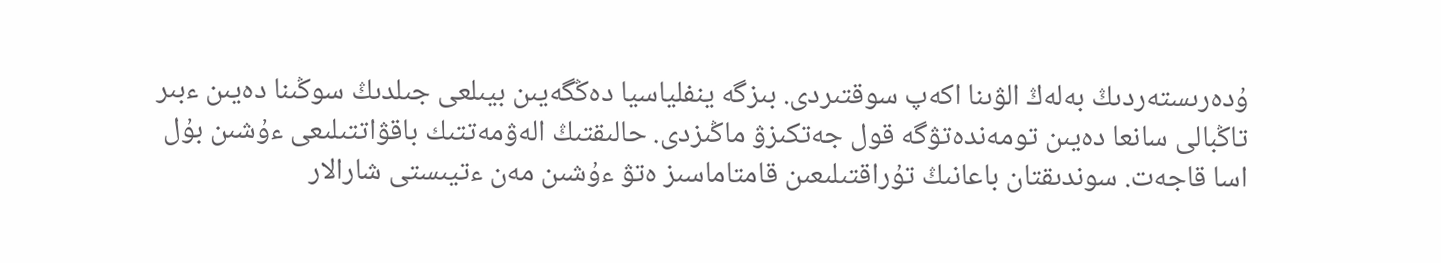ۇدەرىستەردىڭ بەلەڭ الۋىنا اكەپ سوقتىردى. بىزگە ينفلياسيا دەڭگەيىن بيىلعى جىلدىڭ سوڭىنا دەيىن ءبىر تاڭبالى سانعا دەيىن تومەندەتۋگە قول جەتكىزۋ ماڭىزدى. حالىقتىڭ الەۋمەتتىك باقۋاتتىلىعى ءۇشىن بۇل اسا قاجەت. سوندىقتان باعانىڭ تۇراقتىلىعىن قامتاماسىز ەتۋ ءۇشىن مەن ءتيىستى شارالار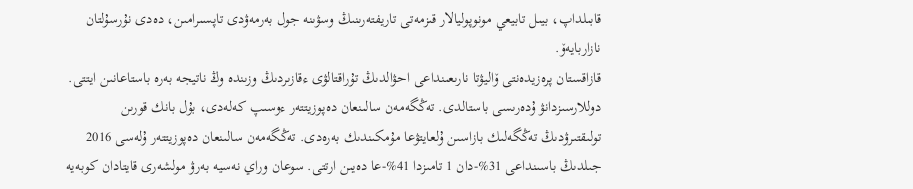قابىلداپ، بيىل تابيعي مونوپوليالار قىزمەتى تاريفتەرىنىڭ وسۋىنە جول بەرمەۋدى تاپسىرامىن، دەدى نۇرسۇلتان نازاربايەۆ.
قازاقستان پرەزيدەنتى ۆاليۋتا نارىعىنداعى احۋالدىڭ تۇراقتالۋى ءقازىردىڭ وزىندە وڭ ناتيجە بەرە باستاعانىن ايتتى.
دوللارسىزدانۋ ۇدەرىسى باستالدى. تەڭگەمەن سالىنعان دەپوزيتتەر ءوسىپ كەلەدى، بۇل بانك قورىن تولىقتىرۋدىڭ تەڭگەلىك بازاسىن ۇلعايتۋعا مۇمكىندىك بەرەدى. تەڭگەمەن سالىنعان دەپوزيتتەر ۇلەسى 2016 جىلدىڭ باسىنداعى 31%-دان 1 تامىزدا 41%-عا دەيىن ارتتى. سوعان وراي نەسيە بەرۋ مولشەرى قايتادان كوبەيە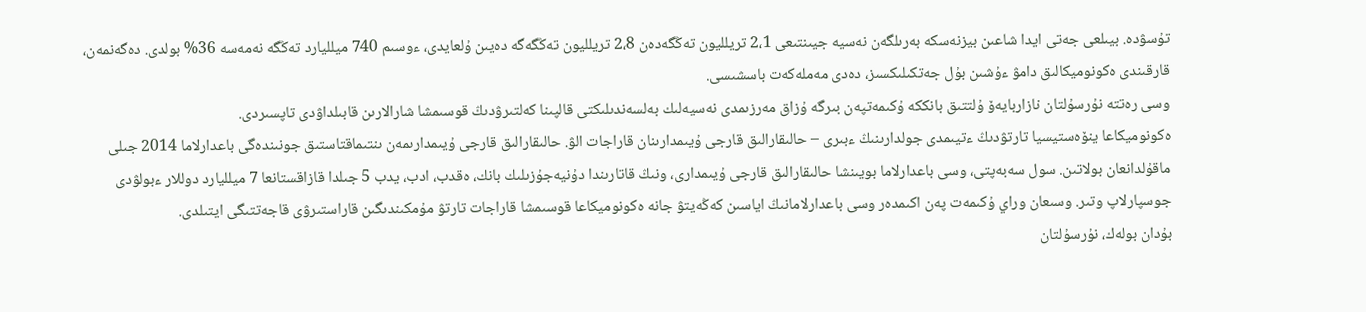تۇسۋدە. بيىلعى جەتى ايدا شاعىن بيزنەسكە بەرىلگەن نەسيە جيىنتىعى 2،1 تريلليون تەڭگەدەن 2،8 تريلليون تەڭگەگە دەيىن ۇلعايدى، ءوسىم 740 ميلليارد تەڭگە نەمەسە 36% بولدى. دەگەنمەن، قارقىندى ەكونوميكالىق دامۋ ءۇشىن بۇل جەتكىلىكسىز، دەدى مەملەكەت باسشىسى.
وسى رەتتە نۇرسۇلتان نازاربايەۆ ۇلتتىق بانككە ۇكىمەتپەن بىرگە ۇزاق مەرزىمدى نەسيەلىك بەلسەندىلىكتى قالپىنا كەلتىرۋدىڭ قوسىمشا شارالارىن قابىلداۋدى تاپسىردى.
ەكونوميكاعا ينۆەستيسيا تارتۋدىڭ ءتيىمدى جولدارىنىڭ ءبىرى – حالىقارالىق قارجى ۇيىمدارىنان قاراجات الۋ. حالىقارالىق قارجى ۇيىمدارىمەن ىنتىماقتاستىق جونىندەگى باعدارلاما 2014 جىلى ماقۇلدانعان بولاتىن. سول سەبەپتى، وسى باعدارلاما بويىنشا حالىقارالىق قارجى ۇيىمدارى، ونىڭ قاتارىندا دۇنيەجۇزىلىك بانك، ەقدب، ادب، يدب 5 جىلدا قازاقستانعا 7 ميلليارد دوللار ءبولۋدى جوسپارلاپ وتىر. وسىعان وراي ۇكىمەت پەن اكىمدەر وسى باعدارلامانىڭ اياسىن كەڭەيتۋ جانە ەكونوميكاعا قوسىمشا قاراجات تارتۋ مۇمكىندىگىن قاراستىرۋى قاجەتتىگى ايتىلدى.
بۇدان بولەك، نۇرسۇلتان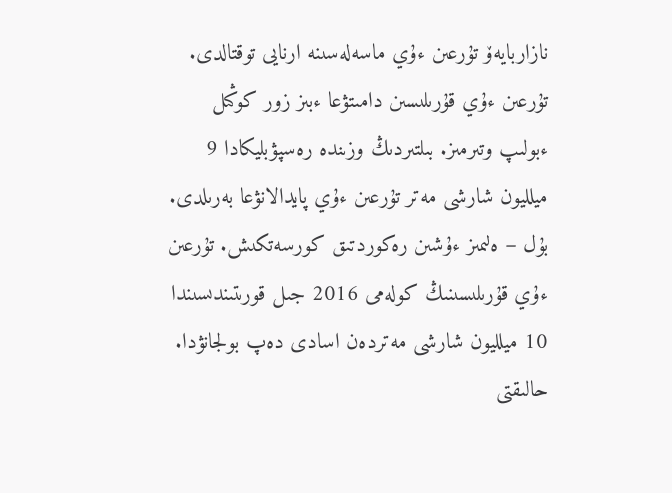نازاربايەۆ تۇرعىن ءۇي ماسەلەسىنە ارنايى توقتالدى. تۇرعىن ءۇي قۇرىلىسىن دامىتۋعا ءبىز زور كوڭىل ءبولىپ وتىرمىز. بىلتىردىڭ وزىندە رەسپۋبليكادا 9 ميلليون شارشى مەتر تۇرعىن ءۇي پايدالانۋعا بەرىلدى. بۇل – ەلىمىز ءۇشىن رەكوردتىق كورسەتكىش. تۇرعىن ءۇي قۇرىلىسىنىڭ كولەمى 2016 جىل قورىتىندىسىندا 10 ميلليون شارشى مەتردەن اسادى دەپ بولجانۋدا. حالىقتى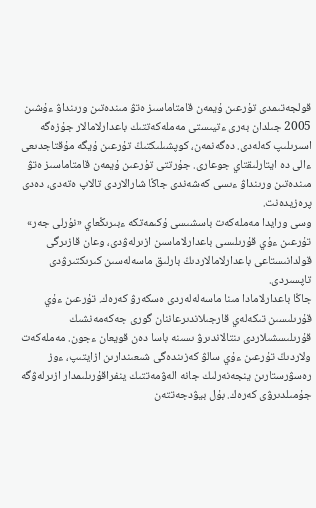قولجەتىمدى تۇرعىن ۇيمەن قامتاماسىز ەتۋ مىندەتىن ورىنداۋ ءۇشىن 2005 جىلدان بەرى ءتيىستى مەملەكەتتىك باعدارلامالار جۇزەگە اسىرىلىپ كەلەدى. دەگەنمەن، كوپشىلىكتىڭ تۇرعىن ۇيگە مۇقتاجدىعى ءالى دە ايتارلىقتاي جوعارى. جۇرتتى تۇرعىن ۇيمەن قامتاماسىز ەتۋ مىندەتىن ورىنداۋ ءىسى كەشەندى جاڭا شارالاردى تالاپ ەتەدى، دەدى پرەزيدەنت.
وسى ورايدا مەملەكەت باسشىسى ۇكىمەتكە ءبىرىڭعاي «نۇرلى جەر» تۇرعىن ءۇي قۇرىلىسى باعدارلاماسىن ازىرلەۋدى، وعان قازىرگى قولدانىستاعى باعدارلامالاردىڭ بارلىق ماسەلەسىن كىرىكتىرۋدى تاپسىردى.
جاڭا باعدارلامادا مىنا ماسەلەلەردى ەسكەرۋ كەرەك. تۇرعىن ءۇي قۇرىلىسىن تىكەلەي قارجىلاندىرعاننان گورى جەكەمەنشىك قۇرىلىسشىلاردى ىنتالاندىرۋ ىسىنە باسا دەن قويعان ءجون. مەملەكەت ولاردىڭ تۇرعىن ءۇي سالۋ كەزىندەگى شىعىندارىن ازايتىپ، ءوز رەسۋرستارىن ينجەنەرلىك جانە الەۋمەتتىك ينفراقۇرىلىمدار ازىرلەۋگە جۇمىلدىرۋى كەرەك. بۇل بيۋدجەتتەن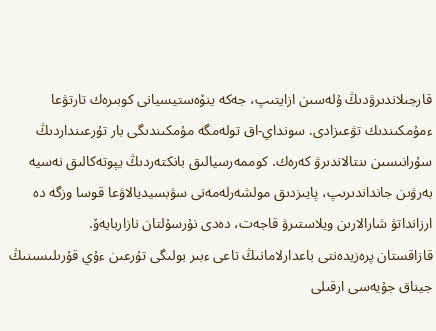قارجىلاندىرۋدىڭ ۇلەسىن ازايتىپ، جەكە ينۆەستيسيانى كوبىرەك تارتۋعا ءمۇمكىندىك تۋعىزادى. سونداي-اق تولەمگە مۇمكىندىگى بار تۇرعىنداردىڭ سۇرانىسىن ىنتالاندىرۋ كەرەك. كوممەرسيالىق بانكتەردىڭ يپوتەكالىق نەسيە بەرۋىن جانداندىرىپ، پايىزدىق مولشەرلەمەنى سۋبسيديالاۋعا قوسا وزگە دە ارزانداتۋ شارالارىن ويلاستىرۋ قاجەت، دەدى نۇرسۇلتان نازاربايەۆ.
قازاقستان پرەزيدەنتى باعدارلامانىڭ تاعى ءبىر بولىگى تۇرعىن ءۇي قۇرىلىسىنىڭ جيناق جۇيەسى ارقىلى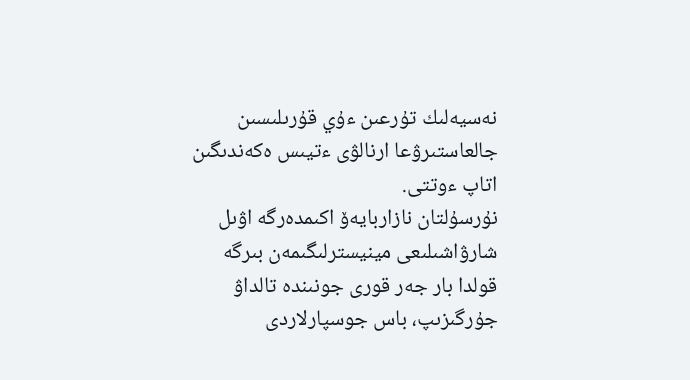نەسيەلىك تۇرعىن ءۇي قۇرىلىسىن جالعاستىرۋعا ارنالۋى ءتيىس ەكەندىگىن اتاپ ءوتتى.
نۇرسۇلتان نازاربايەۆ اكىمدەرگە اۋىل شارۋاشىلىعى مينيسترلىگىمەن بىرگە قولدا بار جەر قورى جونىندە تالداۋ جۇرگىزىپ، باس جوسپارلاردى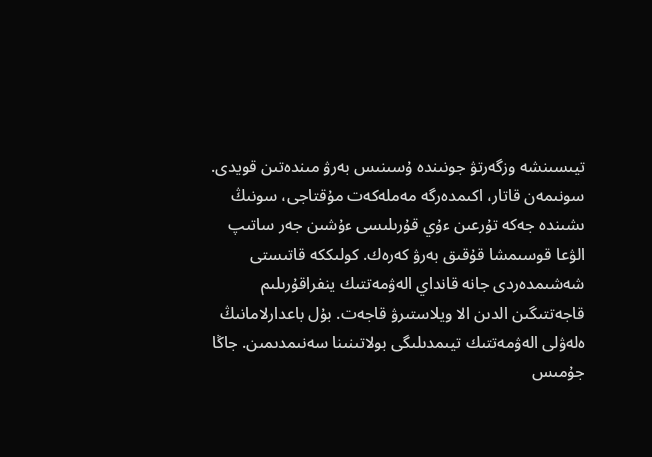تيىسىنشە وزگەرتۋ جونىندە ۇسىنىس بەرۋ مىندەتىن قويدى.
سونىمەن قاتار، اكىمدەرگە مەملەكەت مۇقتاجى، سونىڭ ىشىندە جەكە تۇرعىن ءۇي قۇرىلىسى ءۇشىن جەر ساتىپ الۋعا قوسىمشا قۇقىق بەرۋ كەرەك. كولىككە قاتىستى شەشىمدەردى جانە قانداي الەۋمەتتىك ينفراقۇرىلىم قاجەتتىگىن الدىن الا ويلاستىرۋ قاجەت. بۇل باعدارلامانىڭ ەلەۋلى الەۋمەتتىك تيىمدىلىگى بولاتىنىنا سەنىمدىمىن. جاڭا جۇمىس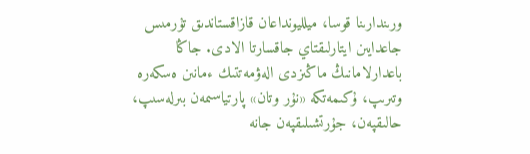ورىندارىنا قوسا، ميلليونداعان قازاقستاندىق تۇرمىس جاعدايىن ايتارلىقتاي جاقسارتا الادى. جاڭا باعدارلامانىڭ ماڭىزدى الەۋمەتتىك ءمانىن ەسكەرە وتىرىپ، ۇكىمەتكە «نۇر وتان» پارتياسىمەن بىرلەسىپ، حالىقپەن، جۇرتشىلىقپەن جانە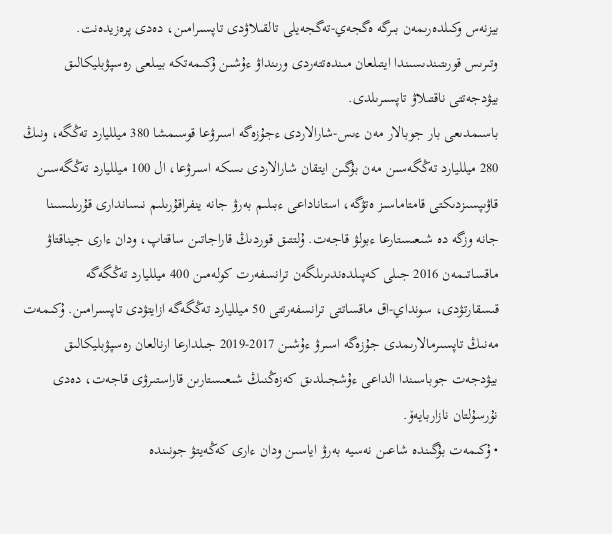بيزنەس وكىلدەرىمەن بىرگە ەگجەي-تەگجەيلى تالقىلاۋدى تاپسىرامىن، دەدى پرەزيدەنت.
وتىرىس قورىتىندىسىندا ايتىلعان مىندەتتەردى ورىنداۋ ءۇشىن ۇكىمەتكە بيىلعى رەسپۋبليكالىق بيۋدجەتتى ناقتىلاۋ تاپسىرىلدى.
باسىمدىعى بار جوبالار مەن ءىس-شارالاردى ءجۇزەگە اسىرۋعا قوسىمشا 380 ميلليارد تەڭگە، ونىڭ 280 ميلليارد تەڭگەسىن مەن بۇگىن ايتقان شارالاردى ىسكە اسىرۋعا، ال 100 ميلليارد تەڭگەسىن قاۋىپسىزدىكتى قامتاماسىز ەتۋگە، استاناداعى ءبىلىم بەرۋ جانە ينفراقۇرىلىم نىساندارى قۇرىلىسىنا جانە وزگە دە شىعىستارعا ءبولۋ قاجەت. ۇلتتىق قوردىڭ قاراجاتىن ساقتاپ، ودان ءارى جيناقتاۋ ماقساتىمەن 2016 جىلى كەپىلدەندىرىلگەن ترانسفەرت كولەمىن 400 ميلليارد تەڭگەگە قىسقارتۋدى، سونداي-اق ماقساتتى ترانسفەرتتى 50 ميلليارد تەڭگەگە ازايتۋدى تاپسىرامىن. ۇكىمەت مەنىڭ تاپسىرمالارىمدى جۇزەگە اسىرۋ ءۇشىن 2017-2019 جىلدارعا ارنالعان رەسپۋبليكالىق بيۋدجەت جوباسىندا الداعى ءۇشجىلدىق كەزەڭنىڭ شىعىستارىن قاراستىرۋى قاجەت، دەدى نۇرسۇلتان نازاربايەۆ.
• ۇكىمەت بۇگىندە شاعىن نەسيە بەرۋ اياسىن ودان ءارى كەڭەيتۋ جونىندە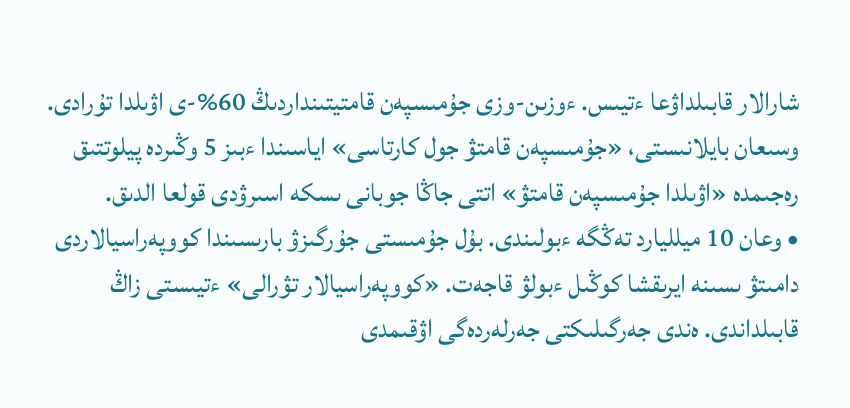شارالار قابىلداۋعا ءتيىس. ءوزىن-وزى جۇمىسپەن قامتيتىنداردىڭ 60%-ى اۋىلدا تۇرادى. وسىعان بايلانىستى، «جۇمىسپەن قامتۋ جول كارتاسى» اياسىندا ءبىز 5 وڭىردە پيلوتتىق رەجىمدە «اۋىلدا جۇمىسپەن قامتۋ» اتتى جاڭا جوبانى ىسكە اسىرۋدى قولعا الدىق.
• وعان 10 ميلليارد تەڭگە ءبولىندى. بۇل جۇمىستى جۇرگىزۋ بارىسىندا كووپەراسيالاردى دامىتۋ ىسىنە ايرىقشا كوڭىل ءبولۋ قاجەت. «كووپەراسيالار تۋرالى» ءتيىستى زاڭ قابىلداندى. ەندى جەرگىلىكتى جەرلەردەگى اۋقىمدى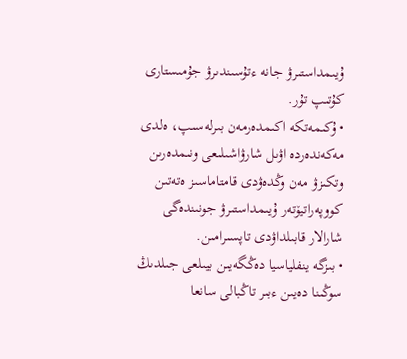ۇيىمداستىرۋ جانە ءتۇسىندىرۋ جۇمىستارى كۇتىپ تۇر.
• ۇكىمەتكە اكىمدەرمەن بىرلەسىپ، ەلدى مەكەندەردە اۋىل شارۋاشىلىعى ونىمدەرىن وتكىزۋ مەن وڭدەۋدى قامتاماسىز ەتەتىن كووپەراتيۆتەر ۇيىمداستىرۋ جونىندەگى شارالار قابىلداۋدى تاپسىرامىن.
• بىزگە ينفلياسيا دەڭگەيىن بيىلعى جىلدىڭ سوڭىنا دەيىن ءبىر تاڭبالى سانعا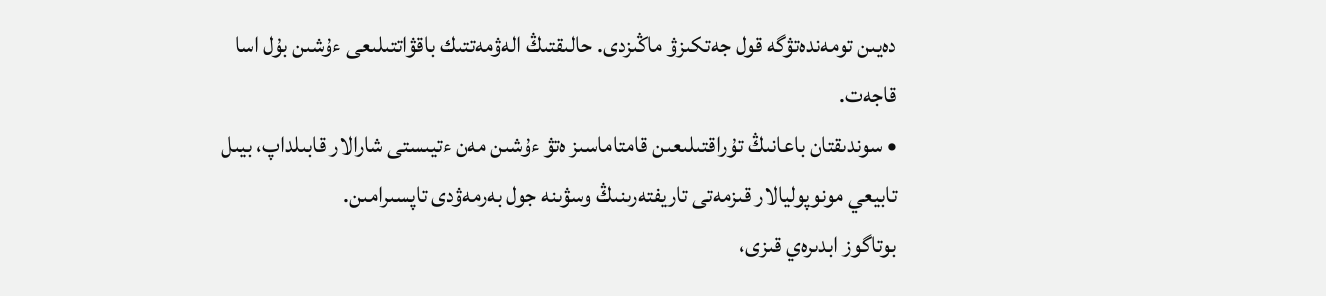دەيىن تومەندەتۋگە قول جەتكىزۋ ماڭىزدى. حالىقتىڭ الەۋمەتتىك باقۋاتتىلىعى ءۇشىن بۇل اسا قاجەت.
• سوندىقتان باعانىڭ تۇراقتىلىعىن قامتاماسىز ەتۋ ءۇشىن مەن ءتيىستى شارالار قابىلداپ، بيىل تابيعي مونوپوليالار قىزمەتى تاريفتەرىنىڭ وسۋىنە جول بەرمەۋدى تاپسىرامىن.
بوتاگوز ابدىرەي قىزى،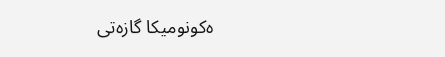ەكونوميكا گازەتى